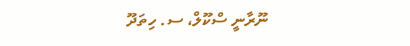ނޫރާނީ ސްކޫލް، ސ. ހިތަދޫ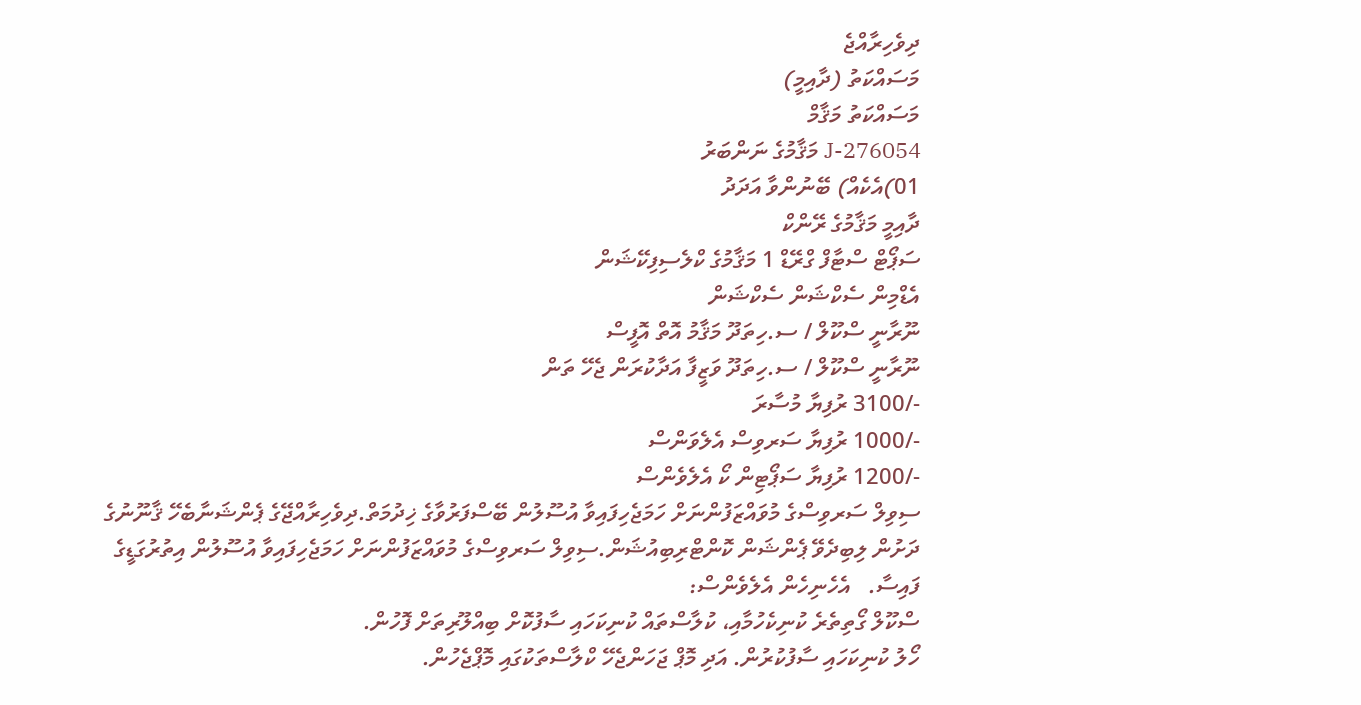ދިވެހިރާއްޖެ
މަސައްކަތު (ދާއިމީ)
މަސައްކަތު މަޤާމް
J-276054 މަޤާމުގެ ނަންބަރު
01)އެކެއް) ބޭނުންވާ އަދަދު
ދާއިމީ މަޤާމުގެ ރޭންކް
ސަޕޯޓް ސްޓާފް ގްރޭޑް 1 މަޤާމުގެ ކްލެސިފިކޭޝަން
އެޑްމިން ސެކްޝަން ސެކްޝަން
ނޫރާނީ ސްކޫލް / ސ.ހިތަދޫ މަޤާމު އޮތް އޮފީސް
ނޫރާނީ ސްކޫލް / ސ.ހިތަދޫ ވަޒީފާ އަދާކުރަން ޖެހޭ ތަން
-/3100 ރުފިޔާ މުސާރަ
-/1000 ރުފިޔާ ސަރވިސް އެލެވަންސް
-/1200 ރުފިޔާ ސަޕޯޓިން ކޯ އެލެވެންސް
ސިވިލް ސަރވިސްގެ މުވައްޒަފުންނަށް ހަމަޖެހިފައިވާ އުސޫލުން ބޭސްފަރުވާގެ ޚިދުމަތް.ދިވެހިރާއްޖޭގެ ޕެންޝަނާބެހޭ ޤާނޫނުގެ ދަށުން ލިބިދެވޭ ޕެންޝަން ކޮންޓްރިބިއުޝަން.ސިވިލް ސަރވިސްގެ މުވައްޒަފުންނަށް ހަމަޖެހިފައިވާ އުސޫލުން އިތުރުގަޑީގެ ފައިސާ.   އެހެނިހެން އެލެވެންސް:
ސްކޫލް ގޯތިތެރެ ކުނިކެހުމާއި، ކުލާސްތައް ކުނިކަހައި ސާފުކޮށް ބިއްލޫރިތަށް ފޮހުން.
ހޯލު ކުނިކަހައި ސާފުކުރުން. އަދި މޮޕް ޖަހަންޖެހޭ ކްލާސްތަކުގައި މޮޕްޖެހުން.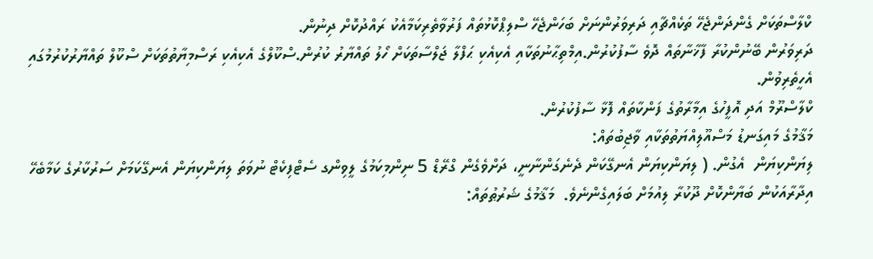ކްލާސްތަކަށް ގެންދަންޖެހޭ ތަކެއްޗާއި ދަރިވަރުންނަށް ބަހަންޖެހޭ ސްލިޕްކޮޅުތައް ފަރުވާތެރިކަމާއެކު ރައްދުކޮށް ދިނުން.
ދަރިވަރުން ބޭނުންކުރާ ފާޚާނާތައް ދޮވެ ސާފުކުރުން.އިމްތިޙާނުތަކާއި އެކިއެކި ޙަފްލާ ޖަލްސާތަކަށް ހޯލު ތައްޔާރު ކުރުން.ސްކޫލްގެ އެކިއެކި ރަސްމިޔާތުތަކަށް ސްކޫލް ތައްޔާރުކުރުމުގައި އެހީތެރިވުން.
ކްލާސްރޫމް އަދި އޮފީހުގެ އިމާރާތުގެ ފަންކާތައް ފޮޅާ ސާފުކުރުން.
މަޤާމުގެ މައިގަނޑު މަސްއޫލިއްޔަތުތަކާއި ވާޖިބުތައް:
ލިޔަންކިޔަން  އެގުން. ( ލިޔަންކިޔަން އެނގޭކަން ދެނެގަންނާނީ، ދަށްވެގެން ގްރޭޑް 5 ނިންމިކަމުގެ ލީވިންގ ސެޓްފިކެޓް ނުވަތަ ލިޔަންކިޔަން އެނގޭކަމަށް ސަރުކާރުގެ ކަމާބެހޭ އިދާރާއަކުން ބަޔާންކޮށް ދޫކުރާ ލިއުމަށް ބަލައިގެންނެވެ.  މަޤާމުގެ ޝަރުޠުތައް: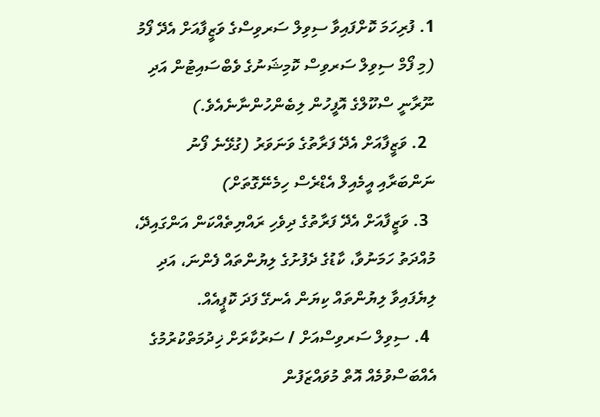1. ފުރިހަމަ ކޮށްފައިވާ ސިވިލް ސަރވިސްގެ ވަޒީފާއަށް އެދޭ ފޯމު (މި ފޯމް ސިވިލް ސަރވިސް ކޮމިޝަނުގެ ވެބްސައިޓުން އަދި ނޫރާނީ ސްކޫލްގެ އޮފީހުން ލިބެންހުންނާނެއެވެ.)
  2. ވަޒީފާއަށް އެދޭ ފަރާތުގެ ވަނަވަރު (ގުޅޭނެ ފޯނު ނަންބަރާއި އީމެއިލް އެޑްރެސް ހިމެނޭގޮތަށް)
  3. ވަޒީފާއަށް އެދޭ ފަރާތުގެ ދިވެހި ރައްޔިތެއްކަން އަންގައިދޭ، މުއްދަތު ހަމަނުވާ، ކާޑުގެ ދެފުށުގެ ލިޔުންތައް ފެންނަ، އަދި ލިޔެފައިވާ ލިޔުންތައް ކިޔަން އެނގޭ ފަދަ ކޮޕީއެއް.
  4. ސިވިލް ސަރވިސްއަށް / ސަރުކާރަށް ޚިދުމަތްކުރުމުގެ އެއްބަސްވުމެއް އޮތް މުވައްޒަފުން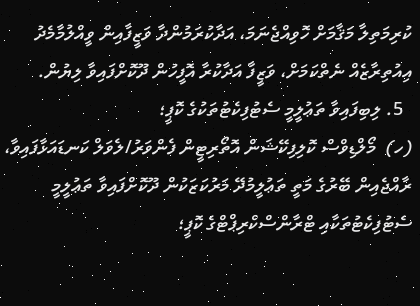ކުރިމަތިލާ މަޤާމަށް ހޮވިއްޖެނަމަ، އަދާކުރަމުންދާ ވަޒީފާއިން ވީއްލުމާމެދު އިއުތިރާޒެއް ނެތްކަމަށް، ވަޒީފާ އަދާކުރާ އޮފީހުން ދޫކޮށްފައިވާ ލިޔުން.
  5. ލިބިފައިވާ ތަޢުލީމީ ސެޓުފިކެޓުތަކުގެ ކޮޕީ؛
(ހ)  މޯލްޑިވްސް ކޮލިފިކޭޝަން އޮތޯރިޓީން ފެންވަރު/ލެވަލް ކަނޑައަޅާފައިވާ، ރާއްޖެއިން ބޭރުގެ މަތީ ތަޢުލީމުދޭ މަރުކަޒަކުން ދޫކޮށްފައިވާ ތަޢުލީމީ ސެޓުފިކެޓުތަކާއި ޓްރާންސްކްރިޕްޓްގެ ކޮޕީ؛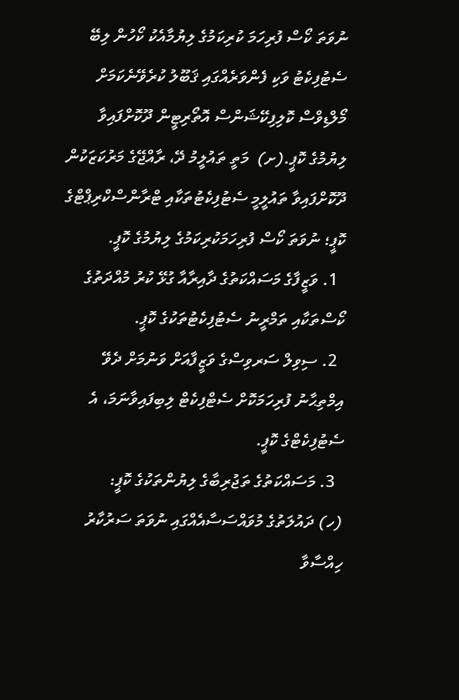ނުވަތަ ކޯސް ފުރިހަމަ ކުރިކަމުގެ ލިޔުމާއެކު ކޯހުން ލިބޭ ސެޓުފިކެޓު ވަކި ފެންވަރެއްގައި ޤަބޫލު ކުރެވޭނެކަމަށް މޯލްޑިވްސް ކޮލިފިކޭޝަންސް އޮތޯރިޓީން ދޫކޮށްފައިވާ ލިޔުމުގެ ކޮޕީ.(ށ)  މަތީ ތައުލީމު ދޭ، ރާއްޖޭގެ މަރުކަޒަކުން ދޫކޮށްފައިވާ ތައުލީމީ ސެޓުފިކެޓުތަކާއި ޓްރާންސްކްރިޕްޓްގެ ކޮޕީ؛ ނުވަތަ ކޯސް ފުރިހަމަކުރިކަމުގެ ލިޔުމުގެ ކޮޕީ.
  1. ވަޒީފާގެ މަސައްކަތުގެ ދާއިރާއާ ގުޅޭ ކުރު މުއްދަތުގެ ކޯސްތަކާއި ތަމްރީނު ސެޓުފިކެޓުތަކުގެ ކޮޕީ.
  2. ސިވިލް ސަރވިސްގެ ވަޒީފާއަށް ވަނުމަށް ދެވޭ އިމްތިޙާނު ފުރިހަމަކޮށް ސެޓްފިކެޓް ލިބިފައިވާނަމަ، އެ ސެޓުފިކެޓްގެ ކޮޕީ.
  3. މަސައްކަތުގެ ތަޖުރިބާގެ ލިޔުންތަކުގެ ކޮޕީ:
(ހ) ދައުލަތުގެ މުވައްސަސާއެއްގައި ނުވަތަ ސަރުކާރު ހިއްސާވާ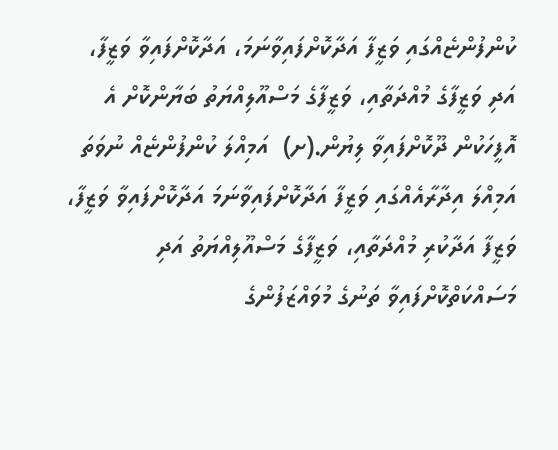ކުންފުންޏެއްގައި ވަޒީފާ އަދާކޮށްފައިވާނަމަ، އަދާކޮށްފައިވާ ވަޒީފާ، އަދި ވަޒީފާގެ މުއްދަތާއި، ވަޒީފާގެ މަސްއޫލިއްޔަތު ބަޔާންކޮށް އެ އޮފީހަކުން ދޫކޮށްފައިވާ ލިޔުން.(ށ)  އަމިއްލަ ކުންފުންޏެއް ނުވަތަ އަމިއްލަ އިދާރާއެއްގައި ވަޒީފާ އަދާކޮށްފައިވާނަމަ އަދާކޮށްފައިވާ ވަޒީފާ، ވަޒީފާ އަދާކުރި މުއްދަތާއި، ވަޒީފާގެ މަސްއޫލިއްޔަތު އަދި މަސައްކަތްކޮށްފައިވާ ތަނުގެ މުވައްޒަފުންގެ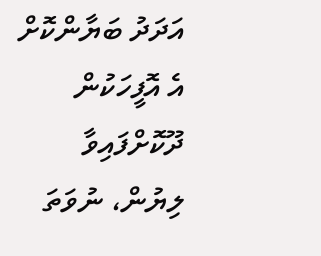އަދަދު ބަޔާންކޮށް އެ އޮފީހަކުން ދޫކޮށްފައިވާ ލިޔުން، ނުވަތަ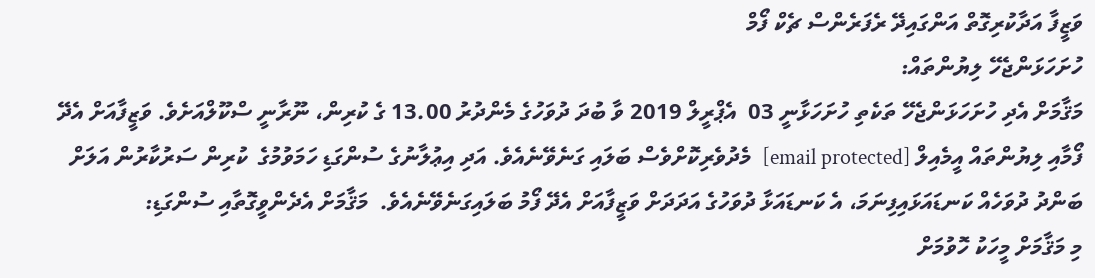ވަޒީފާ އަދާކުރިގޮތް އަންގައިދޭ ރެފަރެންސް ޗެކް ފޯމް
ހުށަހަޅަންޖެހޭ ލިޔުންތައް:
މަޤާމަށް އެދި ހުށަހަޅަންޖެހޭ ތަކެތި ހުށަހަޅާނީ 03  އެޕްރީލް 2019 ވާ ބުދަ ދުވަހުގެ މެންދުރު 13.00 ގެ ކުރިން، ނޫރާނީ ސްކޫލްއަށެވެ. ވަޒީފާއަށް އެދޭ ފޯމާއި ލިޔުންތައް އީމެއިލް [email protected]  މެދުވެރިކޮށްވެސް ބަލައި ގަނެވޭނެއެވެ. އަދި އިޢުލާނުގެ ސުންގަޑި ހަމަވުމުގެ  ކުރިން ސަރުކާރުން އަލަށް ބަންދު ދުވަހެއް ކަނޑައަޅައިފިނަމަ، އެ ކަނޑައަޅާ ދުވަހުގެ އަދަދަށް ވަޒީފާއަށް އެދޭ ފޯމު ބަލައިގަނެވޭނެއެވެ.  މަޤާމަށް އެދެންވީގޮތާއި ސުންގަޑި:
މި މަޤާމަށް މީހަކު ހޮވުމަށް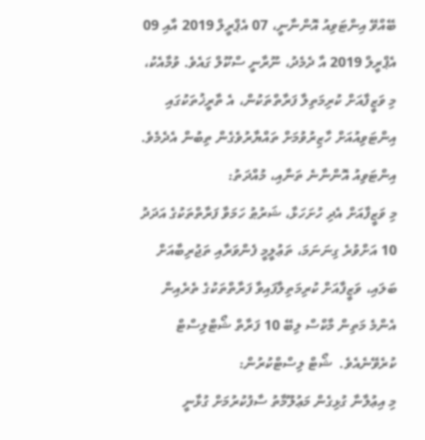ބޭއްވޭ އިންޓަވިއު އޮންނާނީ، 07 އެޕްރީލް 2019 އާއި 09 އެޕްރީލް 2019 އާ ދެމެދު، ނޫރާނީ ސްކޫލް ގައެވެ. ވުމާއެކު، މި ވަޒީފާއަށް ކުރިމަތިލާ ފަރާތްތަކުން، އެ ތާރީޚުތަކުގައި އިންޓަވިއުއަށް ހާޒިރުވުމަށް ތައްޔާރުވެގެން ތިބުން އެދެމެވެ.  އިންޓަވިއު އޮންނާނެ ތަނާއި، މުއްދަތު:
މި ވަޒީފާއަށް އެދި ހުށަހަޅާ، ޝަރުޠު ހަމަވާ ފަރާތްތަކުގެ އަދަދު  10 އަށްވުރެ ގިނަނަމަ، ތަޢުލީމީ ފެންވަރާއި ތަޖުރިބާއަށް ބަލައި، ވަޒީފާއަށް ކުރިމަތިލާފައިވާ ފަރާތްތަކުގެ ތެރެއިން އެންމެ މަތިން މާކްސް ލިބޭ 10 ފަރާތް ޝޯޓްލިސްޓް ކުރެވޭނެއެވެ.  ޝޯޓް ލިސްޓްކުރުން:
މި އިޢުލާނާ ގުޅިގެން މަޢުލޫމާތު ސާފުކުރުމަށް ގުޅާނީ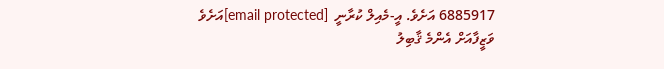6885917 އަށެވެ. އީ-މެއިލް ކުރާނީ  [email protected]އަށެވެ
ވަޒީފާއަށް އެންމެ ޤާބިލު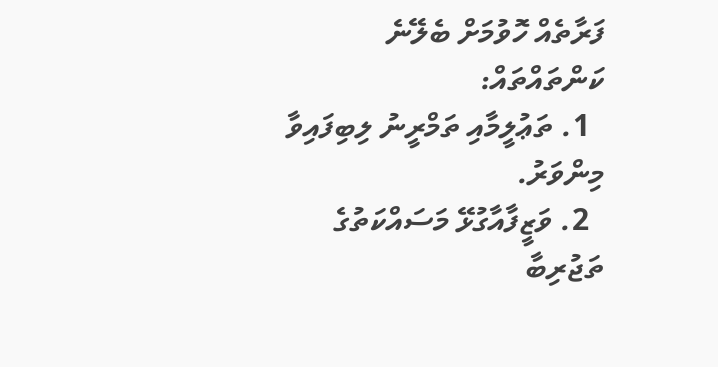ފަރާތެއް ހޮވުމަށް ބެލޭނެ ކަންތައްތައް:
  1. ތަޢުލީމާއި ތަމްރީނު ލިބިފައިވާ މިންވަރު.
  2. ވަޒީފާއާގުޅޭ މަސައްކަތުގެ ތަޖުރިބާ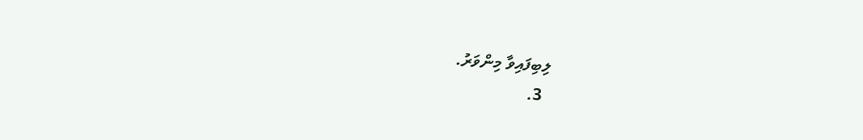ލިބިފައިވާ މިންވަރު.
  3.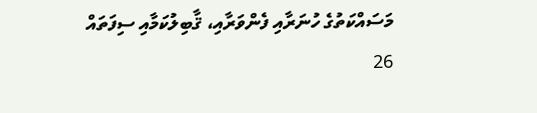މަސައްކަތުގެ ހުނަރާއި ފެންވަރާއި، ޤާބިލުކަމާއި ސިފަތައް
26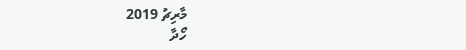މާރިޗު 2019
ހޯދާ